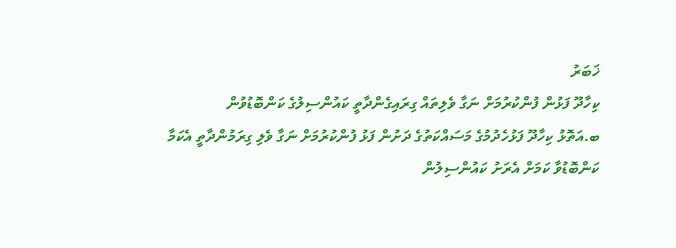ޚަބަރު
ކިހާދޫ ފަޅުން ފުންކުރުމަށް ނަގާ ވެލިތައް ގިރައިގެންދާތީ ކައުންސިލުގެ ކަންބޮޑުވުން
ބ.އަތޮޅު ކިހާދޫ ފަޅުހެދުމުގެ މަސައްކަތުގެ ދަށުން ފަޅު ފުންކުރުމަށް ނަގާ ވެލި ގިރަމުންދާތީ އެކަމާ ކަންބޮޑުވާ ކަމަށް އެރަށު ކައުންސިލުން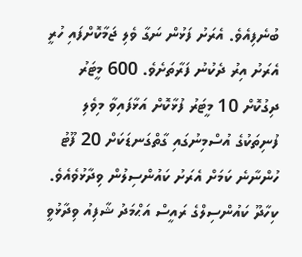ބުނެފިއެވެ. އެރަށު ފަޅުން ނަގާ ވެލި ޖަމާކޮށްފައި ހުރީ އެރަށު އިރު ދެކުނު ފަރާތަށެވެ. 600 މީޓަރު ދިގުކޮށް 10 މީޓަރު ފުޅާކޮށް އަޅާފައިވާ މިވެލި ފުނިތަކުގެ އުސްމިނުގައި ގާތްގަނޑަކަށް 20 ފޫޓު ހުންނާނެ ކަމަށް އެރަށު ކައުންސިލުން ވިދާޅުވެއެވެ.
ކިހާދޫ ކައުންސިލްގެ ރައީސް އަޙްމަދު ޝާފިއު ވިދާޅުވީ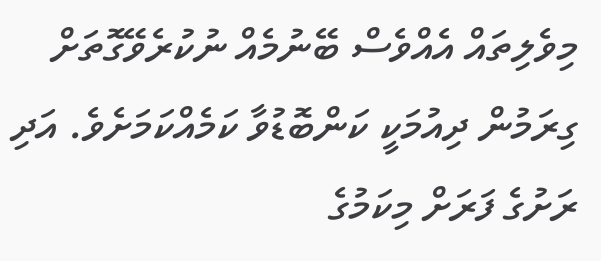މިވެލިތައް އެއްވެސް ބޭނުމެއް ނުކުރެވޭގޮތަށް ގިރަމުން ދިއުމަކީ ކަންބޮޑުވާ ކަމެއްކަމަށެވެ. އަދި ރަށުގެ ފަރަށް މިކަމުގެ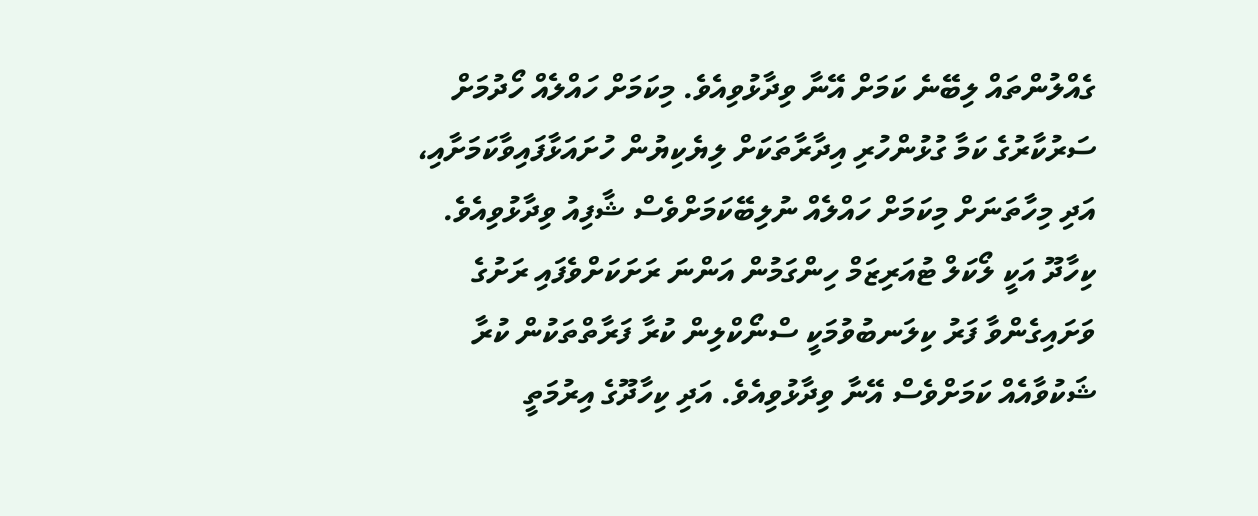ގެއްލުންތައް ލިބޭނެ ކަމަށް އޭނާ ވިދާޅުވިއެވެ. މިކަމަށް ހައްލެއް ހޯދުމަށް ސަރުކާރުގެ ކަމާ ގުޅުންހުރި އިދާރާތަކަށް ލިޔެކިޔުން ހުށައަޅާފައިވާކަމަށާއި، އަދި މިހާތަނަށް މިކަމަށް ހައްލެއް ނުލިބޭކަމަށްވެސް ޝާފިއު ވިދާޅުވިއެވެ. ކިހާދޫ އަކީ ލޯކަލް ޓުއަރިޒަމް ހިންގަމުން އަންނަ ރަށަކަށްވެފައި ރަށުގެ ވަށައިގެންވާ ފަރު ކިލަނބުވުމަކީ ސްނޯކްލިން ކުރާ ފަރާތްތަކުން ކުރާ ޝަކުވާއެއް ކަމަށްވެސް އޭނާ ވިދާޅުވިއެވެ. އަދި ކިހާދޫގެ އިރުމަތީ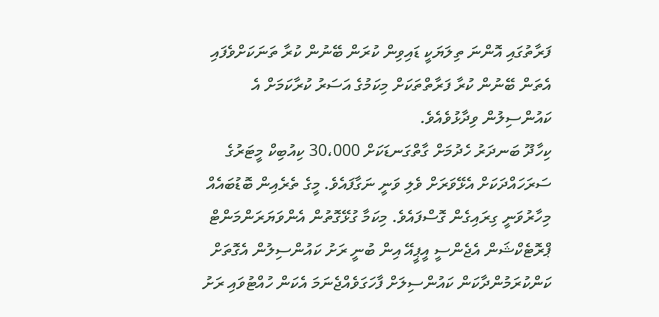ފަރާތުގައި އޮންނަ ތިލަޔަކީ ޑައިވިން ކުރަން ބޭނުން ކުރާ ތަނަކަށްވެފައި އެތަން ބޭނުން ކުރާ ފަރާތްތަކަށް މިކަމުގެ އަސަރު ކުރާކަމަށް އެ ކައުންސިލުން ވިދާޅުވެއެވެ.
ކިހާދޫ ބަނދަރު ހެދުމަށް ގާތްގަނޑަކަށް 30،000 ކިއުބިކް މީޓަރުގެ ސަރަހައްދަކަށް އެޅޭވަރަށް ވެލި ވަނީ ނަގާފައެވެ. މީގެ ތެރެއިން ބޮޑުބައެއް މިހާރުވަނީ ގިރައިގެން ގޮސްފައެވެ. މިކަމާ ގުޅޭގޮތުން އެންވަޔަރަންމަންޓް ޕްރޮޓެކްޝަން އެޖެންސީ އީޕީއޭ އިން ބުނީ ރަށު ކައުންސިލުން އެގޮތަށް ކަންކުރަމުންދާކަން ކައުންސިލަށް ފާހަގަވެއްޖެނަމަ އެކަން ހުއްޓުވައި ރަށު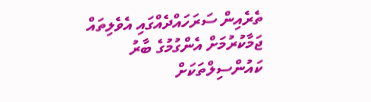ތެރެއިން ސަރަހައްދެއްގައި އެވެލިތައް ޖަމާކުރުމަށް އެންގުމުގެ ބާރު ކައުންސިލްތަކަށް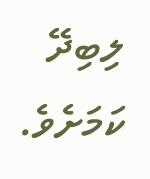ލިބިދޭ ކަމަށެވެ.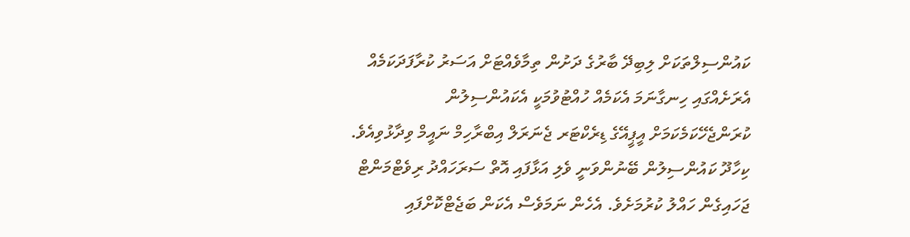ކައުންސިލްތަކަށް ލިބިދޭ ބާރުގެ ދަށުން ތިމާވެއްޓަށް އަސަރު ކުރާފަދަކަމެއް އެރަށެއްގައި ހިނގާނަމަ އެކަމެއް ހުއްޓުވުމަކީ އެކައުންސިލުން ކުރަންޖެހޭކަމެކަމަށް އީޕީއޭގެ ޑިރެކްޓަރ ޖެނަރަލް އިބްރާހިމް ނައީމް ވިދާޅުވިއެވެ.
ކިހާދޫ ކައުންސިލުން ބޭނުންވަނީ ވެލި އަޅާފައި އޮތް ސަރަހައްދު ރިވެޓްމަންޓް ޖަހައިގެން ހައްލު ކުރުމަށެވެ. އެހެން ނަމަވެސް އެކަން ބަޖެޓްކޮށްފައި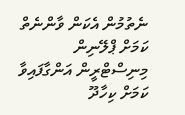ނެތުމުން އެކަން ވާންނެތް ކަމަށް ޕްލޭނިން މިނިސްޓްރީން އަންގާފައިވާ ކަމަށް ކިހާދޫ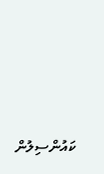ކައުންސިލުން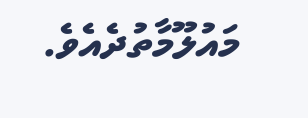މައުލޫމާތުދެއެވެ.